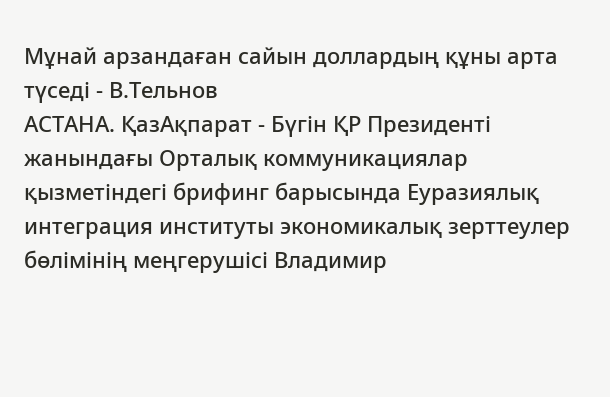Мұнай арзандаған сайын доллардың құны арта түседі - В.Тельнов
АСТАНА. ҚазАқпарат - Бүгін ҚР Президенті жанындағы Орталық коммуникациялар қызметіндегі брифинг барысында Еуразиялық интеграция институты экономикалық зерттеулер бөлімінің меңгерушісі Владимир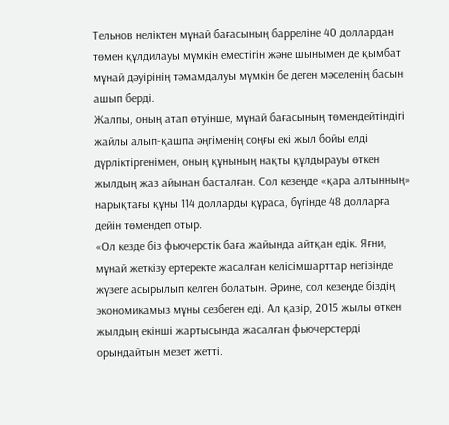Тельнов неліктен мұнай бағасының барреліне 40 доллардан төмен құлдилауы мүмкін еместігін және шынымен де қымбат мұнай дәуірінің тәмамдалуы мүмкін бе деген мәселенің басын ашып берді.
Жалпы, оның атап өтуінше, мұнай бағасының төмендейтіндігі жайлы алып-қашпа әңгіменің соңғы екі жыл бойы елді дүрліктіргенімен, оның құнының нақты құлдырауы өткен жылдың жаз айынан басталған. Сол кезеңде «қара алтынның» нарықтағы құны 114 долларды құраса, бүгінде 48 долларға дейін төмендеп отыр.
«Ол кезде біз фьючерстік баға жайында айтқан едік. Яғни, мұнай жеткізу ертеректе жасалған келісімшарттар негізінде жүзеге асырылып келген болатын. Әрине, сол кезеңде біздің экономикамыз мұны сезбеген еді. Ал қазір, 2015 жылы өткен жылдың екінші жартысында жасалған фьючерстерді орындайтын мезет жетті.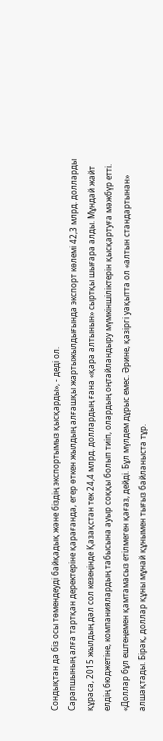Сондықтан да біз осы төмендеуді байқадық және біздің экспортымыз қысқарды», - деді ол.
Сарапшының алға тартқан деректеріне қарағанда, егер өткен жылдың алғашқы жартыжылдығында экспорт көлемі 42,3 млрд. долларды құраса, 2015 жылдың дәл сол кезеңінде Қазақстан тек 24,4 млрд. доллардың ғана «қара алтынын» сыртқы шығара алды. Мұндай жайт елдің бюджетіне, компаниялардың табысына ауыр соққы болып тиіп, олардың оңтайландыру мүмкіншіліктерін қысқартуға мәжбүр етті.
«Доллар бұл ештеңемен қамтамасыз етілмеген қағаз, дейді. Бұл мүлдем дұрыс емес. Әрине, қазіргі уақытта ол «алтын стандартынан» алшақтады. Бірақ, доллар құны мұнай құнымен тығыз байланыста тұр.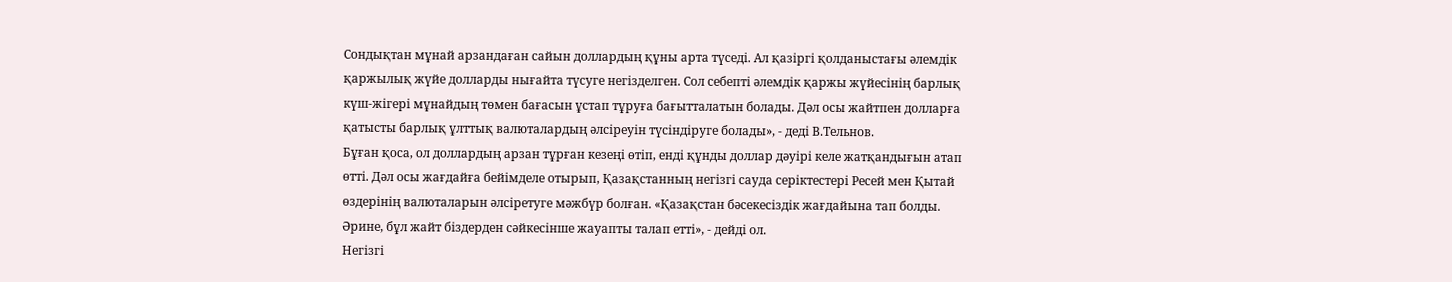Сондықтан мұнай арзандаған сайын доллардың құны арта түседі. Ал қазіргі қолданыстағы әлемдік қаржылық жүйе долларды нығайта түсуге негізделген. Сол себепті әлемдік қаржы жүйесінің барлық күш-жігері мұнайдың төмен бағасын ұстап тұруға бағытталатын болады. Дәл осы жайтпен долларға қатысты барлық ұлттық валюталардың әлсіреуін түсіндіруге болады», - деді В.Тельнов.
Бұған қоса, ол доллардың арзан тұрған кезеңі өтіп, енді құнды доллар дәуірі келе жатқандығын атап өтті. Дәл осы жағдайға бейімделе отырып, Қазақстанның негізгі сауда серіктестері Ресей мен Қытай өздерінің валюталарын әлсіретуге мәжбүр болған. «Қазақстан бәсекесіздік жағдайына тап болды. Әрине, бұл жайт біздерден сәйкесінше жауапты талап етті», - дейді ол.
Негізгі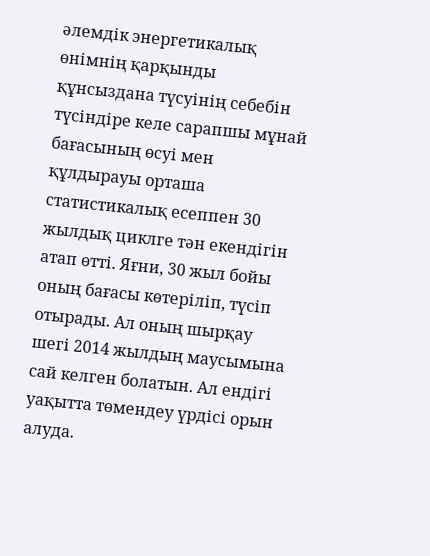әлемдік энергетикалық өнімнің қарқынды құнсыздана түсуінің себебін түсіндіре келе сарапшы мұнай бағасының өсуі мен құлдырауы орташа статистикалық есеппен 30 жылдық циклге тән екендігін атап өтті. Яғни, 30 жыл бойы оның бағасы көтеріліп, түсіп отырады. Ал оның шырқау шегі 2014 жылдың маусымына сай келген болатын. Ал ендігі уақытта төмендеу үрдісі орын алуда.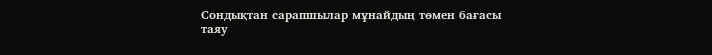Сондықтан сарапшылар мұнайдың төмен бағасы таяу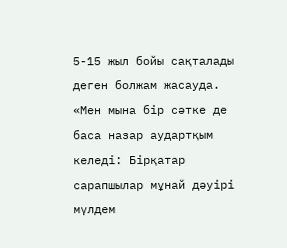5-15 жыл бойы сақталады деген болжам жасауда.
«Мен мына бір сәтке де баса назар аудартқым келеді: Бірқатар сарапшылар мұнай дәуірі мүлдем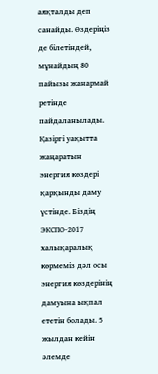аяқталды деп санайды. Өздеріңіз де білетіндей, мұнайдың 80 пайызы жанармай ретінде пайдаланылады. Қазіргі уақытта жаңаратын энергия көздері қарқынды даму үстінде. Біздің ЭКСПО-2017 халықаралық көрмеміз дәл осы энергия көздерінің дамуына ықпал ететін болады. 5 жылдан кейін әлемде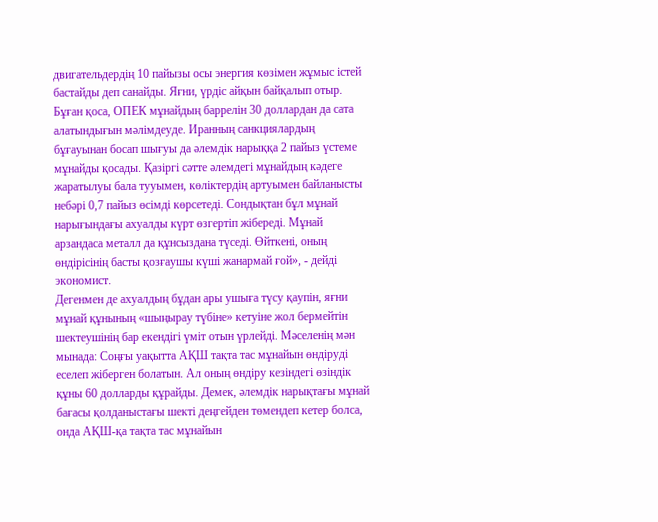двигательдердің 10 пайызы осы энергия көзімен жұмыс істей бастайды деп санайды. Яғни, үрдіс айқын байқалып отыр. Бұған қоса, ОПЕК мұнайдың баррелін 30 доллардан да сата алатындығын мәлімдеуде. Иранның санкциялардың бұғауынан босап шығуы да әлемдік нарыққа 2 пайыз үстеме мұнайды қосады. Қазіргі сәтте әлемдегі мұнайдың кәдеге жаратылуы бала тууымен, көліктердің артуымен байланысты небәрі 0,7 пайыз өсімді көрсетеді. Сондықтан бұл мұнай нарығындағы ахуалды күрт өзгертіп жібереді. Мұнай арзандаса металл да құнсыздана түседі. Өйткені, оның өндірісінің басты қозғаушы күші жанармай ғой», - дейді экономист.
Дегенмен де ахуалдың бұдан ары ушыға түсу қаупін, яғни мұнай құнының «шыңырау түбіне» кетуіне жол бермейтін шектеушінің бар екендігі үміт отын үрлейді. Мәселенің мән мынада: Соңғы уақытта АҚШ тақта тас мұнайын өндіруді еселеп жіберген болатын. Ал оның өндіру кезіндегі өзіндік құны 60 долларды құрайды. Демек, әлемдік нарықтағы мұнай бағасы қолданыстағы шекті деңгейден төмендеп кетер болса, онда АҚШ-қа тақта тас мұнайын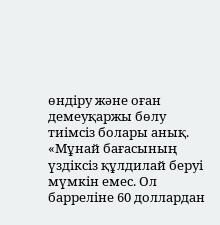өндіру және оған демеуқаржы бөлу тиімсіз болары анық.
«Мұнай бағасының үздіксіз құлдилай беруі мүмкін емес. Ол барреліне 60 доллардан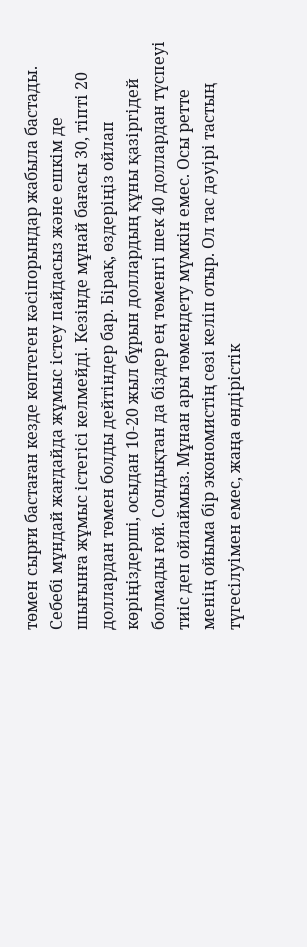төмен сырғи бастаған кезде көптеген кәсіпорындар жабыла бастады. Себебі мұндай жағдайда жұмыс істеу пайдасыз және ешкім де шығынға жұмыс істегісі келмейді. Кезінде мұнай бағасы 30, тіпті 20 доллардан төмен болды дейтіндер бар. Бірақ, өздеріңіз ойлап көріңіздерші, осыдан 10-20 жыл бұрын доллардың құны қазіргідей болмады ғой. Сондықтан да біздер ең төменгі шек 40 доллардан түспеуі тиіс деп ойлаймыз. Мұнан ары төмендету мүмкін емес. Осы ретте менің ойыма бір экономистің сөзі келіп отыр. Ол тас дәуірі тастың түгесілуімен емес, жаңа өндірістік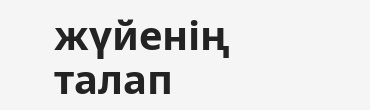жүйенің талап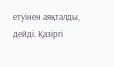етуінен аяқталды, дейді. Қазіргі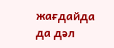жағдайда да дәл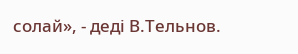солай», - деді В.Тельнов.